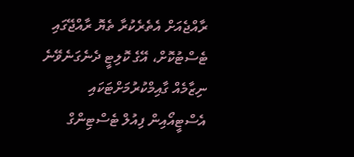ރާއްޖެއަށް އެތެރެކުރާ ތެޔޮ ރާއްޖޭގައި ޓެސްޓުކޮށް، އޭގެ ކޮލިޓީ ދެނެގަނެވޭނެ ނިޒާމެއް ގާއިމްކުރުމަށްޓަކައި އެސްޓީއޯއިން ފިއުލް ޓެސްޓިންގް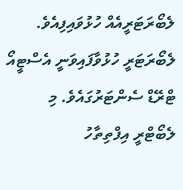ލެބޯރަޓަރީއެއް ހުޅުވައިފިއެވެ. ލެބޯރަޓަރީ ހުޅުވާފައިވަނީ އެސްޓީއޯ ޓްރޭޑް ސެންޓަރުގައެވެ. މި ލެބޯޓްރީ އިފްތިތާހު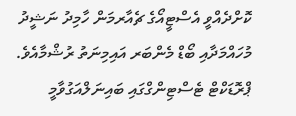ކޮށްދެއްވީ އެސްޓީއޯގެ ޗެއާރމަން ހާމިދު ނަޝީދު މުހައްމަދާއި ބޯޑް މެންބަރ އައިމިނަތު ރުޝްމާއެވެ.
ޕްރޮޑަކްޓް ޓެސްޓިންގްގައި ބައިނަލްއަގުވާމީ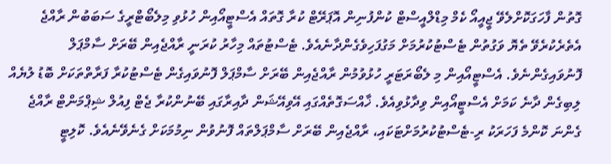ގޮތުން ފާހަގަކޮށްލެވޭ ޖީއީއޯ ކެމް މިޑްލްއީސްޓް ކުންފުނިން އޮޕަރޭޓް ކުރާ ގޮތައް އެސްޓީއޯއިން ހުޅުވި މިލެބޯޓްރީގެ ސަބަބުން ރާއްޖެ އެތެރެކުރެވޭ ތެޔޮ ވަގުތުން ޓެސްޓުކުރުމަށް މަގުފަހިވެގެންދާނެއެވެ. ޓެސްޓުތައް މިހާރު ކުރަނީ ރާއްޖެއިން ބޭރަށް ސާމްޕަލް ފޮނުވައިގެންނެވެ. އެސްޓީއޯއިން މި ލެބޯރަޓަރީ ހުޅުވުމުން ރާއްޖެއިން ބޭރަށް ސާމްޕަލް ފޮނުވައިގެން ޓެސްޓުކުރާ ފަރާތްތަކަށް ބޮޑު ލުޔެއް ލިބިގެން ދާނެ ކަމަށް އެސްޓީއޯއިން ވިދާޅުވިއެވެ. ޚާއްސަގޮތެއްގައި އޭވިއޭޝަން ދާއިރާގައި ބޭނުންކުރާ ޖެޓް ފިއުލް ޝިޕްމަންޓް ރާއްޖެ ގެންނަ ކޮންމެ ފަހަރަކު ރި-ޓެސްޓުކުރުމަށްޓަކައި، ރާއްޖެއިން ބޭރަށް ސާމްޕަލްތައް ފޮނުވުން ނިމުމަކަށް ގެނެވޭނެއެވެ. ކޮލިޓީ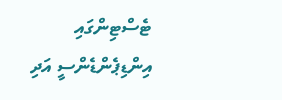ޓެސްޓިންގައި އިންޑިޕެންޑެންސީ އަދި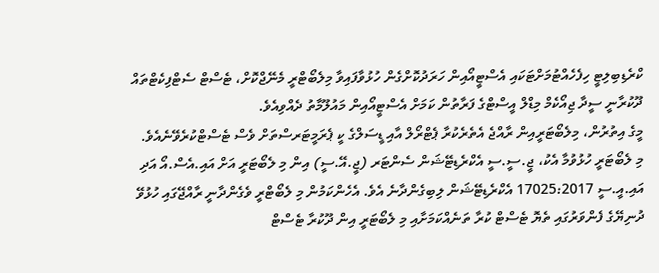ކްރެޑިބިލިޓީ ހިފެހެއްޓުމަށްޓަކައި އެސްޓީއޯއިން ހަރަދުކޮށްގެން ހުޅުވާފައިވާ މިލެބޯޓްރީ މެނޭޖްކޮށް، ޓެސްޓް ސެޓްފިކެޓްތައް ދޫކުރާނީ ސީދާ ޖިއޯކެމް މިޑްލް އީސްޓްގެ ފަރާތުން ކަމަށް އެސްޓީއޯއިން މައުލޫމާތު ދެއްވިއެވެ.
މީގެ އިތުރުން، މިލެބޯޓަރީއިން ރާއްޖެ އެތެރެކުރާ ޕެޓްރޯލް އާއި ޑީސަލްގެ ކީ ޕެރަމީޓަރސްތަށް ވެސް ޓެސްޓްކުރެވޭނެއެވެ.
މި ލެބޯޓަރީ ހުޅުވުމާ އެކު، ޖީ.ސީ.ސީ އެކްރެޑިޓޭޝަން ސެންޓަރ (ޖީ.އޭ.ސީ) އިން މި ލެބޯޓަރީ އަށް އައި.އެސް.އޯ އަދި އައި.އީ.ސީ 17025:2017 އެކްރެޑިޓޭޝަން ލިބިގެންދާނެ އެވެ. އެހެންކަމުން މި ލެބޯޓްރީ ވެގެންދާނީ ރާއްޖޭގައި ހުޅުވޭ ދުނިޔޭގެ ފެންވަރުގައި ތެޔޮ ޓެސްޓް ކުރާ ތަނެއްކަމަށާއި މި ލެބޯޓަރީ އިން ދޫކުރާ ޓެސްޓް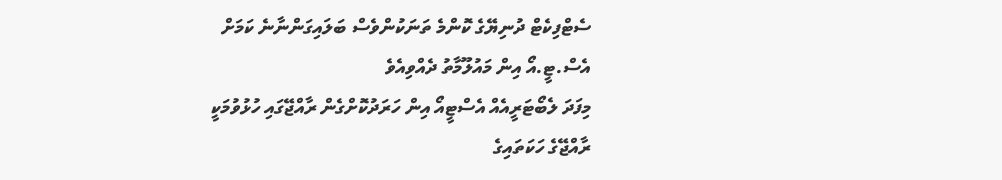ސެޓްފިކެޓް ދުނިޔޭގެ ކޮންމެ ތަނަކުންވެސް ބަލައިގަންނާނެ ކަމަށް އެސް.ޓީ.އޯ އިން މައުލޫމާތު ދެއްވިއެވެ
މިފަދަ ލެބޯޓަރީއެއް އެސްޓީއޯ އިން ހަރަދުކޮށްގެން ރާއްޖޭގައި ހުޅުވުމަކީ ރާއްޖޭގެ ހަކަތައިގެ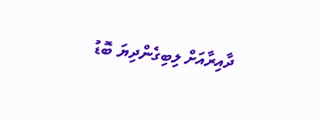ދާއިރާއަށް ލިބިގެންދިޔަ ބޮޑު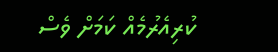ކުރިއެރުމެއް ކަމަށް ވެސް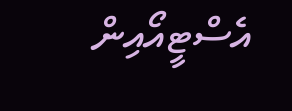އެސްޓީއޯއިން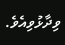ވިދާޅުވިއެވެ.